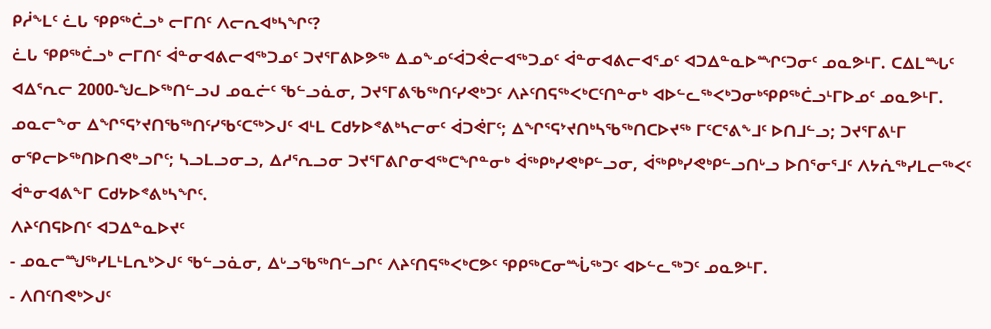ᑭᓲᖕᒪᑦ ᓛᒐ ᕿᑭᖅᑖᓗᒃ ᓕᒥᑎᑦ ᐱᓕᕆᐊᒃᓴᖏᑦ?
ᓛᒐ ᕿᑭᖅᑖᓗᒃ ᓕᒥᑎᑦ ᐋᓐᓂᐊᕕᓕᐊᖅᑐᓄᑦ ᑐᔪᕐᒥᕕᐅᕗᖅ ᐃᓄᖕᓄᑦᐋᑐᕚᓕᐊᖅᑐᓄᑦ ᐋᓐᓂᐊᕕᓕᐊᕐᓄᑦ ᐊᑐᐃᓐᓇᐅᙱᑦᑐᓂᑦ ᓄᓇᕗᒻᒥ. ᑕᐃᒪᙵᑦ ᐊᐃᕐᕆᓕ 2000-ᖑᓚᐅᖅᑎᓪᓗᒍ ᓄᓇᓖᑦ ᖃᓪᓗᓈᓂ, ᑐᔪᕐᒥᕕᖃᖅᑎᑦᓯᕙᒃᑐᑦ ᐱᔨᑦᑎᕋᖅᐸᒃᑕᑦᑎᓐᓂᒃ ᐊᐅᓪᓚᖅᐸᒃᑐᓂᒃᕿᑭᖅᑖᓗᒻᒥᐅᓄᑦ ᓄᓇᕗᒻᒥ. ᓄᓇᓕᖕᓂ ᐃᖏᕐᕋᔾᔪᑎᖃᖅᑎᑦᓯᖃᑦᑕᖅᐳᒍᑦ ᐊᒻᒪ ᑕᑯᔭᐅᕝᕕᒃᓴᓕᓂᑦ ᐋᑐᕚᒥᑦ; ᐃᖏᕐᕋᔾᔪᑎᒃᓴᖃᖅᑎᑕᐅᔪᖅ ᒥᑦᑕᕐᕕᖕᒧᑦ ᐅᑎᒧᓪᓗ; ᑐᔪᕐᒥᕕᒻᒥ ᓂᕿᓕᐅᖅᑎᐅᑎᕙᒃᓗᒋᑦ; ᓴᓗᒪᓗᓂᓗ, ᐃᓱᕐᕆᓗᓂ ᑐᔪᕐᒥᕕᒋᓂᐊᖅᑕᖏᓐᓂᒃ ᐋᖅᑭᒃᓯᕙᒃᑭᓪᓗᓂ, ᐋᖅᑭᒃᓯᕙᒃᑭᓪᓗᑎᒡᓗ ᐅᑎᕐᓂᕐᒧᑦ ᐱᔭᕇᖅᓯᒪᓕᖅᐸᑦ ᐋᓐᓂᐊᕕᖕᒥ ᑕᑯᔭᐅᕝᕕᒃᓴᖏᑦ.
ᐱᔨᑦᑎᕋᐅᑎᑦ ᐊᑐᐃᓐᓇᐅᔪᑦ
- ᓄᓇᓕᙳᖅᓯᒪᒻᒪᕆᒃᐳᒍᑦ ᖃᓪᓗᓈᓂ, ᐃᒡᓗᖃᖅᑎᓪᓗᒋᑦ ᐱᔨᑦᑎᕋᖅᐸᒃᑕᕗᑦ ᕿᑭᖅᑕᓂᙶᖅᑐᑦ ᐊᐅᓪᓚᖅᑐᑦ ᓄᓇᕗᒻᒥ.
- ᐱᑎᑦᑎᕙᒃᐳᒍᑦ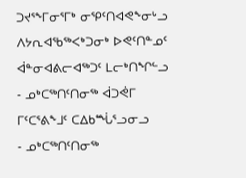ᑐᔪᕐᖕᒥᓂᕐᒥᒃ ᓂᕿᑦᑎᐊᕙᖕᓂᒡᓗ ᐱᔭᕆᐊᖃᖅᐸᒃᑐᓂᒃ ᐅᕙᑦᑎᓐᓄᑦ ᐋᓐᓂᐊᕕᓕᐊᖅᑐᑦ ᒪᓕᒃᑎᖏᓪᓗ
- ᓄᒃᑕᖅᑎᑦᑎᓂᖅ ᐋᑐᕚᒥ ᒥᑦᑕᕐᕕᖕᒧᑦ ᑕᐃᑲᙶᕐᓗᓂᓗ
- ᓄᒃᑕᖅᑎᑦᑎᓂᖅ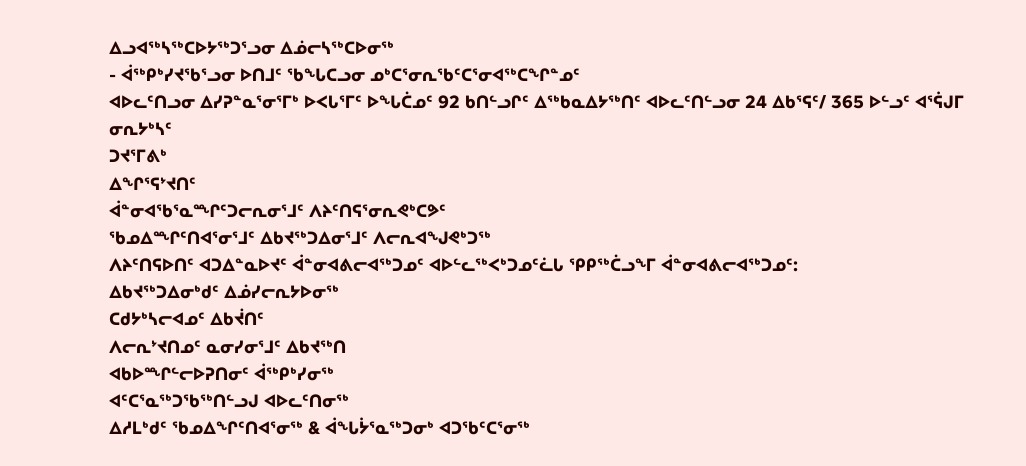ᐃᓗᐊᖅᓴᖅᑕᐅᔭᖅᑐᕐᓗᓂ ᐃᓅᓕᓴᖅᑕᐅᓂᖅ
- ᐋᖅᑭᒃᓯᔪᖃᕐᓗᓂ ᐅᑎᒧᑦ ᖃᖓᑕᓗᓂ ᓄᒃᑕᕐᓂᕆᖃᑦᑕᕐᓂᐊᖅᑕᖏᓐᓄᑦ
ᐊᐅᓚᑦᑎᓗᓂ ᐃᓯᕈᓐᓇᕐᓂᕐᒥᒃ ᐅᐸᒐᕐᒥᑦ ᐅᖓᑖᓄᑦ 92 ᑲᑎᓪᓗᒋᑦ ᐃᖅᑲᓇᐃᔭᖅᑎᑦ ᐊᐅᓚᑦᑎᓪᓗᓂ 24 ᐃᑲᕐᕋᑦ/ 365 ᐅᓪᓗᑦ ᐊᕐᕌᒍᒥ
ᓂᕆᔭᒃᓴᑦ
ᑐᔪᕐᒥᕕᒃ
ᐃᖏᕐᕋᔾᔪᑎᑦ
ᐋᓐᓂᐊᖃᕐᓇᙱᑦᑐᓕᕆᓂᕐᒧᑦ ᐱᔨᑦᑎᕋᕐᓂᕆᕙᒃᑕᕗᑦ
ᖃᓄᐃᙱᑦᑎᐊᕐᓂᕐᒧᑦ ᐃᑲᔪᖅᑐᐃᓂᕐᒧᑦ ᐱᓕᕆᐊᖑᕙᒃᑐᖅ
ᐱᔨᑦᑎᕋᐅᑎᑦ ᐊᑐᐃᓐᓇᐅᔪᑦ ᐋᓐᓂᐊᕕᓕᐊᖅᑐᓄᑦ ᐊᐅᓪᓚᖅᐸᒃᑐᓄᑦᓛᒐ ᕿᑭᖅᑖᓗᖕᒥ ᐋᓐᓂᐊᕕᓕᐊᖅᑐᓄᑦ:
ᐃᑲᔪᖅᑐᐃᓂᒃᑯᑦ ᐃᓅᓯᓕᕆᔭᐅᓂᖅ
ᑕᑯᔭᒃᓴᓕᐊᓄᑦ ᐃᑲᔫᑎᑦ
ᐱᓕᕆᔾᔪᑎᓄᑦ ᓇᓂᓯᓂᕐᒧᑦ ᐃᑲᔪᖅᑎ
ᐊᑲᐅᙱᓪᓕᐅᕈᑎᓂᑦ ᐋᖅᑭᒃᓯᓂᖅ
ᐊᑦᑕᕐᓇᖅᑐᖃᖅᑎᓪᓗᒍ ᐊᐅᓚᑦᑎᓂᖅ
ᐃᓱᒪᒃᑯᑦ ᖃᓄᐃᖏᑦᑎᐊᕐᓂᖅ & ᐋᖓᔮᕐᓇᖅᑐᓂᒃ ᐊᑐᖃᑦᑕᕐᓂᖅ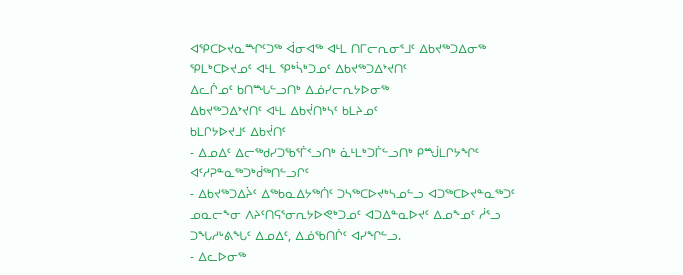ᐊᕿᑕᐅᔪᓇᙱᑦᑐᖅ ᐋᓂᐊᖅ ᐊᒻᒪ ᑎᒥᓕᕆᓂᕐᒧᑦ ᐃᑲᔪᖅᑐᐃᓂᖅ
ᕿᒪᒃᑕᐅᔪᓄᑦ ᐊᒻᒪ ᕿᒃᓵᒃᑐᓄᑦ ᐃᑲᔪᖅᑐᐃᔾᔪᑎᑦ
ᐃᓚᒌᓄᑦ ᑲᑎᙵᓪᓗᑎᒃ ᐃᓅᓯᓕᕆᔭᐅᓂᖅ
ᐃᑲᔪᖅᑐᐃᔾᔪᑎᑦ ᐊᒻᒪ ᐃᑲᔫᑎᒃᓴᑦ ᑲᒪᔨᓄᑦ
ᑲᒪᒋᔭᐅᔪᒧᑦ ᐃᑲᔫᑎᑦ
- ᐃᓄᐃᑦ ᐃᓕᖅᑯᓯᑐᖃᕐᒦᑉᓗᑎᒃ ᓈᒻᒪᒃᑐᒦᓪᓗᑎᒃ ᑭᙴᒪᒋᔭᖏᑦ ᐊᑦᓱᕈᓐᓇᖅᑐᒃᑰᖅᑎᓪᓗᒋᑦ
- ᐃᑲᔪᖅᑐᐃᔩᑦ ᐃᖅᑲᓇᐃᔭᖅᑏᑦ ᑐᓴᖅᑕᐅᔪᒃᓴᓄᓪᓗ ᐊᑐᖅᑕᐅᔪᓐᓇᖅᑐᑦ ᓄᓇᓕᖕᓂ ᐱᔨᑦᑎᕋᕐᓂᕆᔭᐅᕙᒃᑐᓄᑦ ᐊᑐᐃᓐᓇᐅᔪᑦ ᐃᓄᖕᓄᑦ ᓲᕐᓗ ᑐᖓᓱᒡᕕᖓᑦ ᐃᓄᐃᑦ, ᐃᓅᖃᑎᒌᑦ ᐊᓯᖏᓪᓗ.
- ᐃᓚᐅᓂᖅ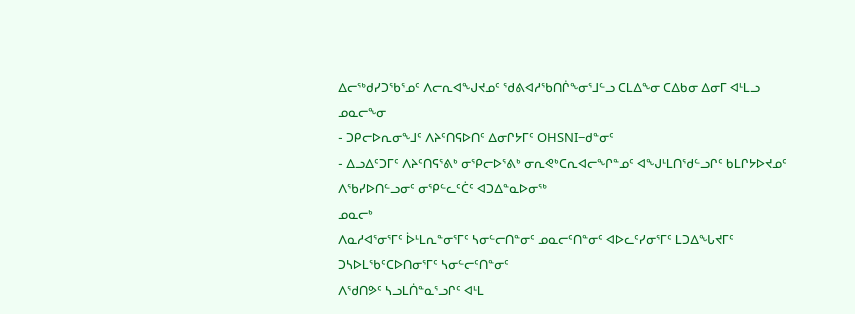ᐃᓕᖅᑯᓯᑐᖃᕐᓄᑦ ᐱᓕᕆᐊᖑᔪᓄᑦ ᖁᕕᐊᓱᖃᑎᒌᖕᓂᕐᒧᓪᓗ ᑕᒪᐃᖕᓂ ᑕᐃᑲᓂ ᐃᓂᒥ ᐊᒻᒪᓗ ᓄᓇᓕᖕᓂ
- ᑐᑭᓕᐅᕆᓂᖕᒧᑦ ᐱᔨᑦᑎᕋᐅᑎᑦ ᐃᓂᒋᔭᒥᑦ OHSNI−ᑯᓐᓂᑦ
- ᐃᓗᐃᑦᑐᒥᑦ ᐱᔨᑦᑎᕋᕐᕕᒃ ᓂᕿᓕᐅᕐᕕᒃ ᓂᕆᕙᒃᑕᕆᐊᓕᖏᓐᓄᑦ ᐊᖑᒻᒪᑎᖁᓪᓗᒋᑦ ᑲᒪᒋᔭᐅᔪᓄᑦ ᐱᖃᓯᐅᑎᓪᓗᓂᑦ ᓂᕿᓪᓚᑦᑖᑦ ᐊᑐᐃᓐᓇᐅᓂᖅ
ᓄᓇᓕᒃ
ᐱᓇᓱᐊᕐᓂᕐᒥᑦ ᐆᒻᒪᕆᓐᓂᕐᒥᑦ ᓴᓂᓪᓕᑎᓐᓂᑦ ᓄᓇᓕᑦᑎᓐᓂᑦ ᐊᐅᓚᑦᓯᓂᕐᒥᑦ ᒪᑐᐃᖓᔪᒥᑦ ᑐᓴᐅᒪᖃᑦᑕᐅᑎᓂᕐᒥᑦ ᓴᓂᓪᓕᑦᑎᓐᓂᑦ
ᐱᖁᑎᕗᑦ ᓴᓗᒪᑏᓐᓇᕐᓗᒋᑦ ᐊᒻᒪ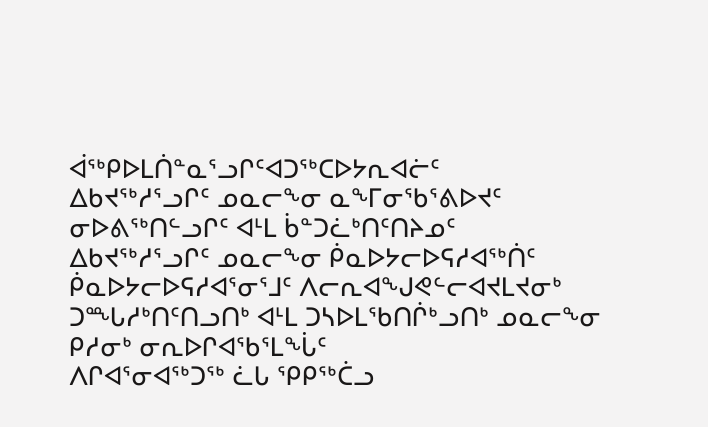ᐋᖅᑭᐅᒪᑏᓐᓇᕐᓗᒋᑦᐊᑐᖅᑕᐅᔭᕆᐊᓖᑦ
ᐃᑲᔪᖅᓱᕐᓗᒋᑦ ᓄᓇᓕᖕᓂ ᓇᖕᒥᓂᖃᕐᕕᐅᔪᑦ ᓂᐅᕕᖅᑎᓪᓗᒋᑦ ᐊᒻᒪ ᑳᓐᑐᓛᒃᑎᑦᑎᔨᓄᑦ
ᐃᑲᔪᖅᓱᕐᓗᒋᑦ ᓄᓇᓕᖕᓂ ᑮᓇᐅᔭᓕᐅᕋᓱᐊᖅᑏᑦ ᑮᓇᐅᔭᓕᐅᕋᓱᐊᕐᓂᕐᒧᑦ ᐱᓕᕆᐊᖑᕙᓪᓕᐊᔪᒪᔪᓂᒃ
ᑐᙵᓱᒃᑎᑦᑎᓗᑎᒃ ᐊᒻᒪ ᑐᓴᐅᒪᖃᑎᒌᒃᓗᑎᒃ ᓄᓇᓕᖕᓂ
ᑭᓱᓂᒃ ᓂᕆᐅᒋᐊᖃᕐᒪᖔᑦ
ᐱᒋᐊᕐᓂᐊᖅᑐᖅ ᓛᒐ ᕿᑭᖅᑖᓗ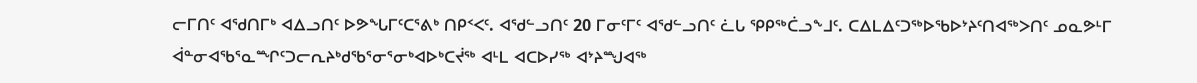ᓕᒥᑎᑦ ᐊᖁᑎᒥᒃ ᐊᐃᓗᑎᑦ ᐅᕗᖓᒥᑦᑕᕐᕕᒃ ᑎᑭᑉᐸᑦ. ᐊᖁᓪᓗᑎᑦ 20 ᒥᓂᑦᒥᑦ ᐊᖁᓪᓗᑎᑦ ᓛᒐ ᕿᑭᖅᑖᓗᖕᒧᑦ. ᑕᐃᒪᐃᑦᑐᖅᐅᖃᐅᔾᔨᑦᑎᐊᖅᐳᑎᑦ ᓄᓇᕗᒻᒥ ᐋᓐᓂᐊᖃᕐᓇᙱᑦᑐᓕᕆᔨᒃᑯᖃᕐᓂᕐᓂᒃᐊᐅᒃᑕᔫᖅ ᐊᒻᒪ ᐊᑕᐅᓯᖅ ᐊᔾᔨᙳᐊᖅ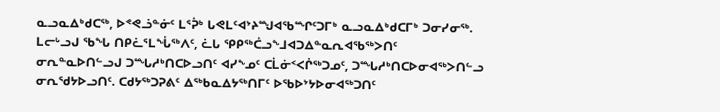ᓇᓗᓇᐃᒃᑯᑕᖅ, ᐅᕝᕙᓘᓐᓃᑦ ᒪᕐᕉᒃ ᒐᕙᒪᑦᐊᔾᔨᙳᐊᖃᙱᑦᑐᒥᒃ ᓇᓗᓇᐃᒃᑯᑕᒥᒃ ᑐᓂᓯᓂᖅ.
ᒪᓕᒡᓗᒍ ᖃᖓ ᑎᑭᓛᕐᒪᖔᖅᐱᑦ, ᓛᒐ ᕿᑭᖅᑖᓗᖕᒧᐊᑐᐃᓐᓇᕆᐊᖃᖅᐳᑎᑦ ᓂᕆᓐᓇᐅᑎᓪᓗᒍ ᑐᙵᓱᒃᑎᑕᐅᓗᑎᑦ ᐊᓯᖕᓄᑦ ᑕᒫᓃᑉᐸᒌᖅᑐᓄᑦ, ᑐᙵᓱᒃᑎᑕᐅᓂᐊᖅᐳᑎᓪᓗ ᓂᕆᖁᔭᐅᓗᑎᑦ. ᑕᑯᔭᖅᑐᕈᕕᑦ ᐃᖅᑲᓇᐃᔭᖅᑎᒥᑦ ᐅᖃᐅᔾᔭᐅᓂᐊᖅᑐᑎᑦ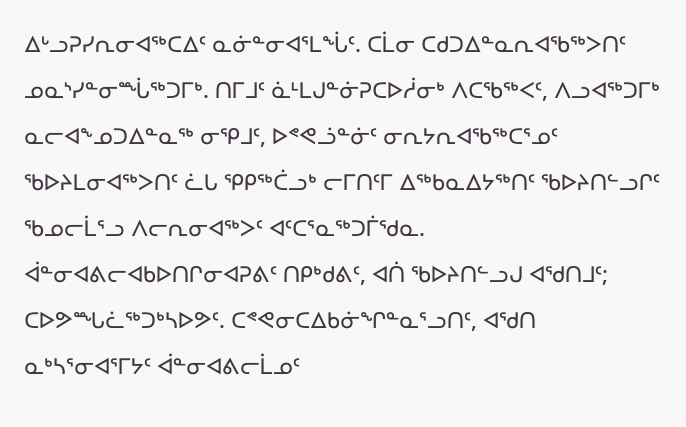ᐃᒡᓗᕈᓯᕆᓂᐊᖅᑕᐃᑦ ᓇᓃᓐᓂᐊᕐᒪᖔᑦ. ᑕᒫᓂ ᑕᑯᑐᐃᓐᓇᕆᐊᖃᖅᐳᑎᑦ ᓄᓇᔅᓯᓐᓂᙶᖅᑐᒥᒃ. ᑎᒥᒧᑦ ᓈᒻᒪᒍᓐᓃᕈᑕᐅᓲᓂᒃ ᐱᑕᖃᖅᐸᑦ, ᐱᓗᐊᖅᑐᒥᒃ ᓇᓕᐊᖕᓄᑐᐃᓐᓇᖅ ᓂᕿᒧᑦ, ᐅᕝᕙᓘᓐᓃᑦ ᓂᕆᔭᕆᐊᖃᖅᑕᕐᓄᑦ ᖃᐅᔨᒪᓂᐊᖅᐳᑎᑦ ᓛᒐ ᕿᑭᖅᑖᓗᒃ ᓕᒥᑎᑦᒥ ᐃᖅᑲᓇᐃᔭᖅᑎᑦ ᖃᐅᔨᑎᓪᓗᒋᑦ ᖃᓄᓕᒫᕐᓗ ᐱᓕᕆᓂᐊᖅᐳᑦ ᐊᑦᑕᕐᓇᖅᑐᒦᖁᓇ.
ᐋᓐᓂᐊᕕᓕᐊᑲᐅᑎᒋᓂᐊᕈᕕᑦ ᑎᑭᒃᑯᕕᑦ, ᐊᑏ ᖃᐅᔨᑎᓪᓗᒍ ᐊᖁᑎᒧᑦ; ᑕᐅᕗᙵᓛᖅᑐᒃᓴᐅᕗᑦ. ᑕᕝᕙᓂᑕᐃᑲᓃᖏᓐᓇᕐᓗᑎᑦ, ᐊᖁᑎ ᓇᒃᓴᕐᓂᐊᕐᒥᔭᑦ ᐋᓐᓂᐊᕕᓕᒫᓄᑦ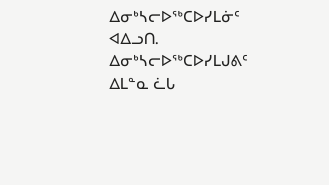ᐃᓂᒃᓴᓕᐅᖅᑕᐅᓯᒪᓃᑦ ᐊᐃᓗᑎ. ᐃᓂᒃᓴᓕᐅᖅᑕᐅᓯᒪᒍᕕᑦ ᐃᒪᓐᓇ ᓛᒐ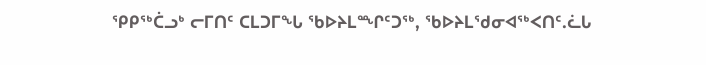ᕿᑭᖅᑖᓗᒃ ᓕᒥᑎᑦ ᑕᒪᑐᒥᖓ ᖃᐅᔨᒪᙱᑦᑐᖅ, ᖃᐅᔨᒪᖁᓂᐊᖅᐸᑎᑦ.ᓛᒐ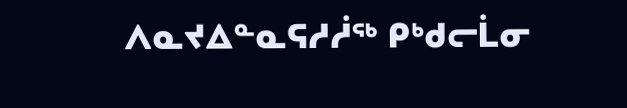ᐱᓇᔪᐃᓐᓇᕋᓱᓲᖅ ᑭᒃᑯᓕᒫᓂ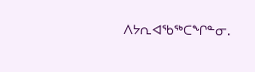ᐱᔭᕆᐊᖃᖅᑕᖏᓐᓂ.